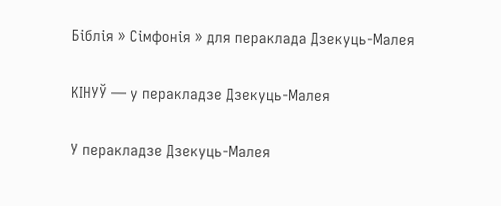Біблія » Сімфонія » для пераклада Дзекуць-Малея

КІНУЎ — у перакладзе Дзекуць-Малея

У перакладзе Дзекуць-Малея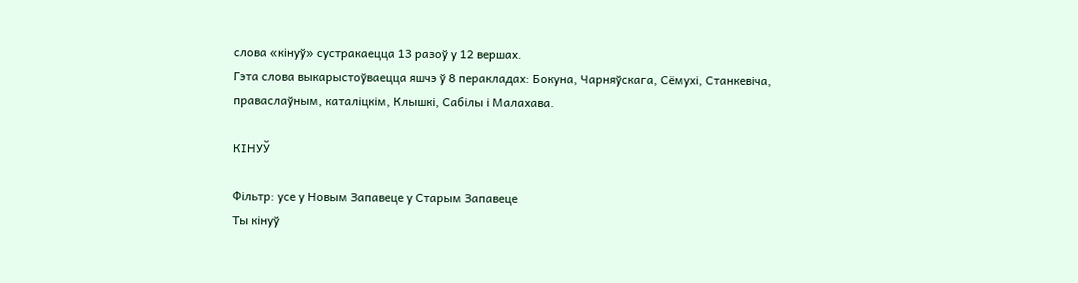слова «кінуў» сустракаецца 13 разоў у 12 вершах.
Гэта слова выкарыстоўваецца яшчэ ў 8 перакладах: Бокуна, Чарняўскага, Сёмухі, Станкевіча, праваслаўным, каталіцкім, Клышкi, Сабілы і Малахава.

КІНУЎ

Фільтр: усе у Новым Запавеце у Старым Запавеце
Ты кінуў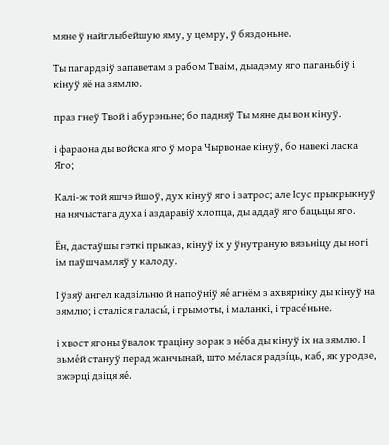мяне ў найглыбейшую яму, у цемру, ў бяздоньне.

Ты пагардзіў запаветам з рабом Тваім, дыадэму яго паганьбіў і кінуў яё на зямлю.

праз гнеў Твой і абурэньне; бо падняў Ты мяне ды вон кінуў.

і фараона ды войска яго ў мора Чырвонае кінуў, бо навекі ласка Яго;

Калі-ж той яшчэ йшоў, дух кінуў яго і затрос; але Ісус прыкрыкнуў на нячыстага духа і аздаравіў хлопца, ды аддаў яго бацьцы яго.

Ён, дастаўшы гэткі прыказ, кінуў іх у ўнутраную вязьніцу ды ногі ім паўшчамляў у калоду.

І ўзяў ангел кадзільню й напоўніў яе́ агнём з ахвярніку ды кінуў на зямлю; і сталіся галасы́, і грымоты, і маланкі, і трасе́ньне.

і хвост ягоны ўвалок траціну зорак з не́ба ды кінуў іх на зямлю. І зьме́й стануў перад жанчынай, што ме́лася радзíць, каб, як уродзе, зжэрці дзіця яе́.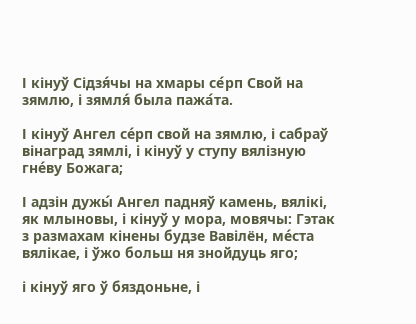І кінуў Сідзя́чы на хмары се́рп Свой на зямлю, і зямля́ была пажа́та.

І кінуў Ангел се́рп свой на зямлю, і сабраў вінаград зямлі, і кінуў у ступу вялізную гне́ву Божага;

І адзін дужы́ Ангел падняў камень, вялікі, як млыновы, і кінуў у мора, мовячы: Гэтак з размахам кінены будзе Вавілён, ме́ста вялікае, і ўжо больш ня знойдуць яго;

і кінуў яго ў бяздоньне, і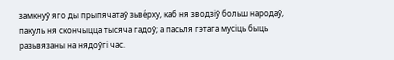замкнуў яго ды прыпячатаў зьве́рху, каб ня зводзіў больш народаў, пакуль ня скончыцца тысяча гадоў; а пасьля гэтага мусіць быць разьвязаны на нядоўгі час.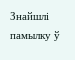Знайшлі памылку ў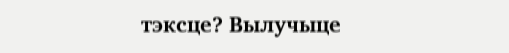тэксце? Вылучыце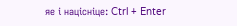яе і націсніце: Ctrl + Enter